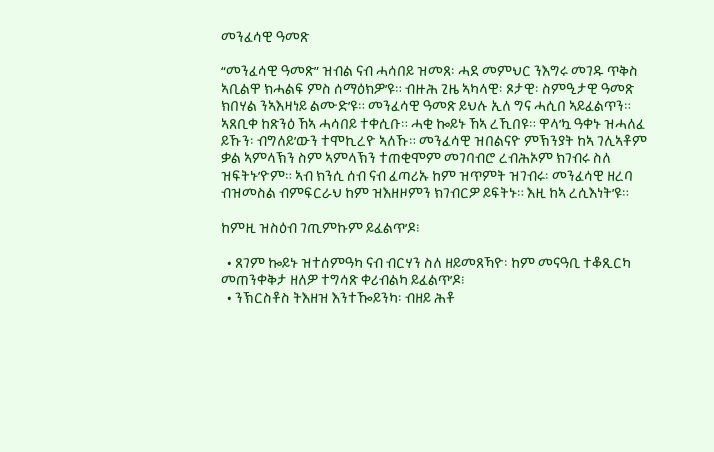መንፈሳዊ ዓመጽ

“መንፈሳዊ ዓመጽ” ዝብል ናብ ሓሳበይ ዝመጸ፡ ሓደ መምህር ንእግሩ መገዱ ጥቅስ ኣቢልዋ ክሓልፍ ምስ ሰማዕክዎ’ዩ። ብዙሕ ጊዜ ኣካላዊ፡ ጾታዊ፡ ስምዒታዊ ዓመጽ ክበሃል ንኣእዛነይ ልሙድ’ዩ። መንፈሳዊ ዓመጽ ይህሉ ኢለ ግና ሓሲበ ኣይፈልጥን። ኣጸቢቀ ከጽንዕ ኸኣ ሓሳበይ ተቀሲቡ። ሓቂ ኰይኑ ኸኣ ረኺበዩ። ዋላ’ኳ ዓቀኑ ዝሓለፈ ይኹን፡ ብግለይ’ውን ተሞኪረዮ ኣለኹ። መንፈሳዊ ዝበልናዮ ምኽንያት ከኣ ገሊኣቶም ቃል ኣምላኽን ስም ኣምላኽን ተጠቂሞም መገባብሮ ረብሕኦም ክገብሩ ስለ ዝፍትኑ’ዮም። ኣብ ክንሲ ሰብ ናብ ፈጣሪኡ ከም ዝጥምት ዝገብሩ፡ መንፈሳዊ ዘረባ ብዝመስል ብምፍርራህ ከም ዝእዘዞምን ክገብርዎ ይፍትኑ። እዚ ከኣ ረሲእነት’ዩ።

ከምዚ ዝስዕብ ገጢምኩም ይፈልጥ’ዶ፧

  • ጸገም ኰይኑ ዝተሰምዓካ ናብ ብርሃን ስለ ዘይመጸኻዮ፡ ከም መናዓቢ ተቆጺርካ መጠንቀቅታ ዘለዎ ተግሳጽ ቀሪብልካ ይፈልጥ’ዶ፧
  • ንኽርስቶስ ትእዘዝ እንተዀይንካ፡ ብዘይ ሕቶ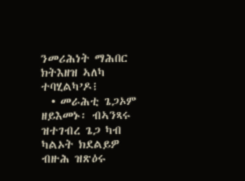ንመሪሕነት ማሕበር ክትእዘዝ ኣለካ ተባሂልካ’ዶ፧
  • መራሕቲ ጌጋኦም ዘይእመኑ፡ ብኣንጻሩ ዝተገብረ ጌጋ ካብ ካልኦት ክደልይዎ ብዙሕ ዝጽዕሩ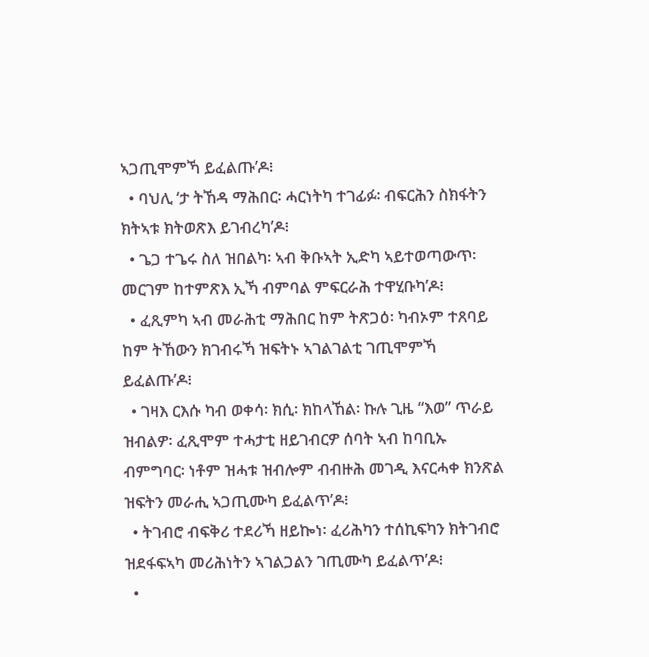ኣጋጢሞምኻ ይፈልጡ’ዶ፧
  • ባህሊ ‘ታ ትኸዳ ማሕበር፡ ሓርነትካ ተገፊፉ፡ ብፍርሕን ስክፋትን ክትኣቱ ክትወጽእ ይገብረካ’ዶ፧
  • ጌጋ ተጌሩ ስለ ዝበልካ፡ ኣብ ቅቡኣት ኢድካ ኣይተወጣውጥ፡ መርገም ከተምጽእ ኢኻ ብምባል ምፍርራሕ ተዋሂቡካ’ዶ፧
  • ፈጺምካ ኣብ መራሕቲ ማሕበር ከም ትጽጋዕ፡ ካብኦም ተጸባይ ከም ትኸውን ክገብሩኻ ዝፍትኑ ኣገልገልቲ ገጢሞምኻ ይፈልጡ’ዶ፧
  • ገዛእ ርእሱ ካብ ወቀሳ፡ ክሲ፡ ክከላኸል፡ ኩሉ ጊዜ “እወ” ጥራይ ዝብልዎ፡ ፈጺሞም ተሓታቲ ዘይገብርዎ ሰባት ኣብ ከባቢኡ ብምግባር፡ ነቶም ዝሓቱ ዝብሎም ብብዙሕ መገዲ እናርሓቀ ክንጽል ዝፍትን መራሒ ኣጋጢሙካ ይፈልጥ’ዶ፧
  • ትገብሮ ብፍቅሪ ተደሪኻ ዘይኰነ፡ ፈሪሕካን ተሰኪፍካን ክትገብሮ ዝደፋፍኣካ መሪሕነትን ኣገልጋልን ገጢሙካ ይፈልጥ’ዶ፧
  •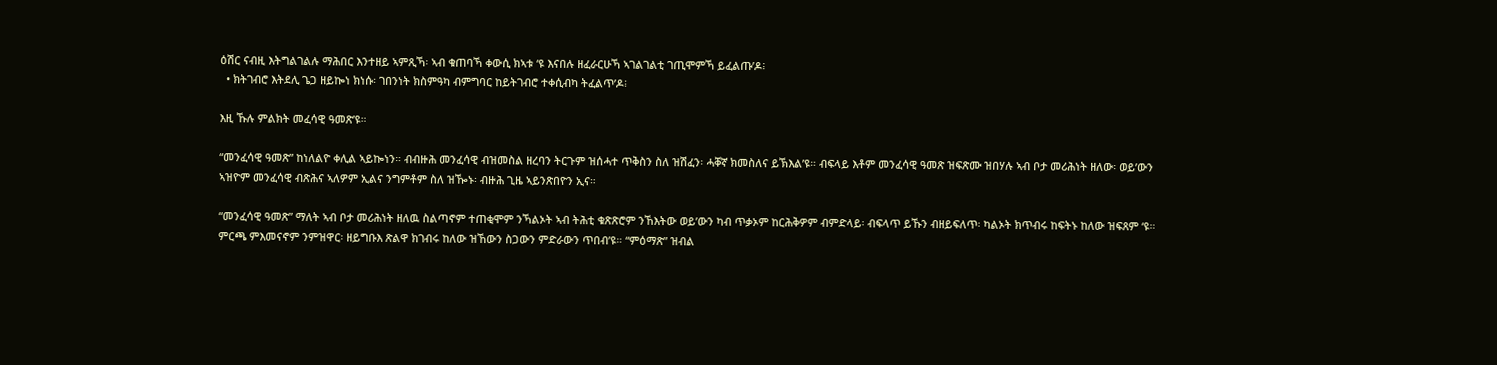ዕሽር ናብዚ እትግልገልሉ ማሕበር እንተዘይ ኣምጺኻ፡ ኣብ ቁጠባኻ ቀውሲ ክኣቱ ‘ዩ እናበሉ ዘፈራርሁኻ ኣገልገልቲ ገጢሞምኻ ይፈልጡ’ዶ፧
  • ክትገብሮ እትደሊ ጌጋ ዘይኰነ ክነሱ፡ ገበንነት ክስምዓካ ብምግባር ከይትገብሮ ተቀሲብካ ትፈልጥ’ዶ፧

እዚ ኹሉ ምልክት መፈሳዊ ዓመጽ’ዩ።

“መንፈሳዊ ዓመጽ” ከነለልዮ ቀሊል ኣይኰነን። ብብዙሕ መንፈሳዊ ብዝመስል ዘረባን ትርጉም ዝሰሓተ ጥቅስን ስለ ዝሽፈን፡ ሓቐኛ ክመስለና ይኽእል’ዩ። ብፍላይ እቶም መንፈሳዊ ዓመጽ ዝፍጽሙ ዝበሃሉ ኣብ ቦታ መሪሕነት ዘለው፡ ወይ’ውን ኣዝዮም መንፈሳዊ ብጽሕና ኣለዎም ኢልና ንግምቶም ስለ ዝዀኑ፡ ብዙሕ ጊዜ ኣይንጽበዮን ኢና።

“መንፈሳዊ ዓመጽ” ማለት ኣብ ቦታ መሪሕነት ዘለዉ ስልጣኖም ተጠቂሞም ንኻልኦት ኣብ ትሕቲ ቁጽጽሮም ንኸእትው ወይ’ውን ካብ ጥቃኦም ከርሕቅዎም ብምድላይ፡ ብፍላጥ ይኹን ብዘይፍለጥ፡ ካልኦት ክጥብሩ ከፍትኑ ከለው ዝፍጸም ‘ዩ። ምርጫ ምእመናኖም ንምዝዋር፡ ዘይግቡእ ጽልዋ ክገብሩ ከለው ዝኸውን ስጋውን ምድራውን ጥበብ’ዩ። “ምዕማጽ” ዝብል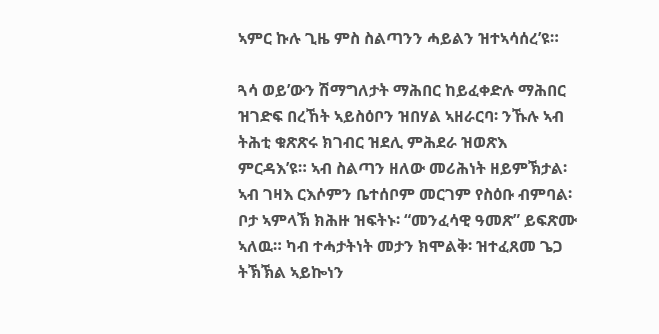ኣምር ኩሉ ጊዜ ምስ ስልጣንን ሓይልን ዝተኣሳሰረ’ዩ።

ጓሳ ወይ’ውን ሽማግለታት ማሕበር ከይፈቀድሉ ማሕበር ዝገድፍ በረኸት ኣይስዕቦን ዝበሃል ኣዘራርባ፡ ንኹሉ ኣብ ትሕቲ ቁጽጽሩ ክገብር ዝደሊ ምሕደራ ዝወጽእ ምርዳእ’ዩ። ኣብ ስልጣን ዘለው መሪሕነት ዘይምኽታል፡ ኣብ ገዛእ ርእሶምን ቤተሰቦም መርገም የስዕቡ ብምባል፡ ቦታ ኣምላኽ ክሕዙ ዝፍትኑ፡ “መንፈሳዊ ዓመጽ” ይፍጽሙ ኣለዉ። ካብ ተሓታትነት መታን ክሞልቅ፡ ዝተፈጸመ ጌጋ ትኽኽል ኣይኰነን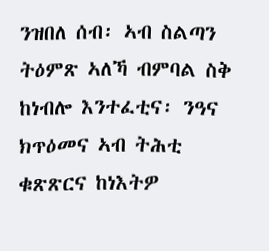ንዝበለ ሰብ፡ ኣብ ስልጣን ትዕምጽ ኣለኻ ብምባል ስቅ ከነብሎ እንተፈቲና፡ ንዓና ክጥዕመና ኣብ ትሕቲ ቁጽጽርና ከነእትዎ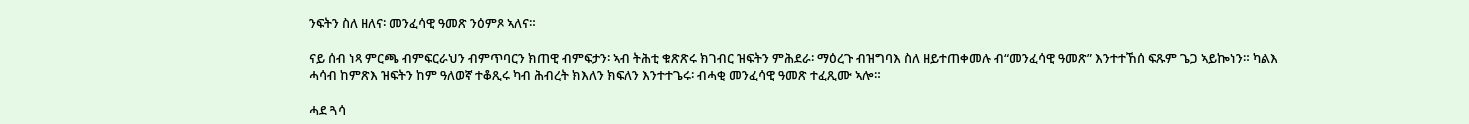ንፍትን ስለ ዘለና፡ መንፈሳዊ ዓመጽ ንዕምጾ ኣለና።

ናይ ሰብ ነጻ ምርጫ ብምፍርራህን ብምጥባርን ክጠዊ ብምፍታን፡ ኣብ ትሕቲ ቁጽጽሩ ክገብር ዝፍትን ምሕደራ፡ ማዕረጉ ብዝግባእ ስለ ዘይተጠቀመሉ ብ“መንፈሳዊ ዓመጽ” እንተተኸሰ ፍጹም ጌጋ ኣይኰነን። ካልእ ሓሳብ ከምጽእ ዝፍትን ከም ዓለወኛ ተቆጺሩ ካብ ሕብረት ክእለን ክፍለን እንተተጌሩ፡ ብሓቂ መንፈሳዊ ዓመጽ ተፈጺሙ ኣሎ።

ሓደ ጓሳ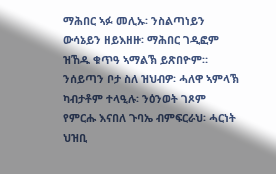ማሕበር ኣፉ መሊኡ፡ ንስልጣነይን ውሳኔይን ዘይእዘዙ፡ ማሕበር ገዲፎም ዝኸዱ ቁጥዓ ኣማልኽ ይጽበዮም። ንሰይጣን ቦታ ስለ ዝህብዎ፡ ሓለዋ ኣምላኽ ካብታቶም ተላዒሉ፡ ንዕንወት ገጾም የምርሑ እናበለ ጉባኤ ብምፍርራህ፡ ሓርነት ህዝቢ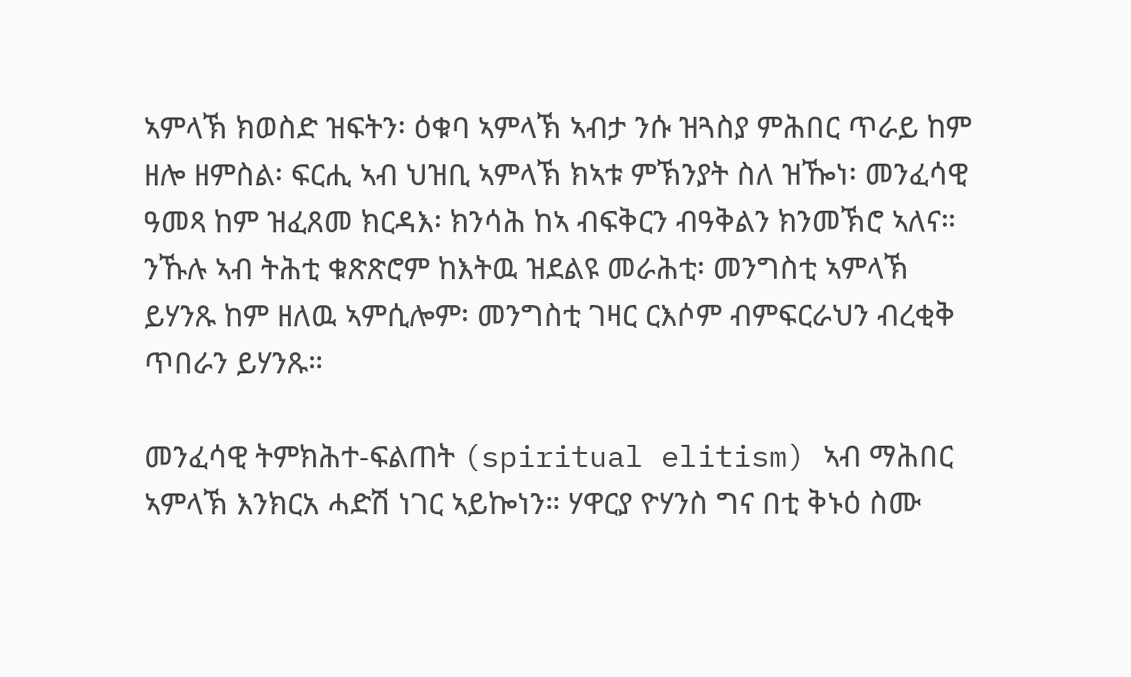ኣምላኽ ክወስድ ዝፍትን፡ ዕቁባ ኣምላኽ ኣብታ ንሱ ዝጓስያ ምሕበር ጥራይ ከም ዘሎ ዘምስል፡ ፍርሒ ኣብ ህዝቢ ኣምላኽ ክኣቱ ምኽንያት ስለ ዝዀነ፡ መንፈሳዊ ዓመጻ ከም ዝፈጸመ ክርዳእ፡ ክንሳሕ ከኣ ብፍቅርን ብዓቅልን ክንመኽሮ ኣለና። ንኹሉ ኣብ ትሕቲ ቁጽጽሮም ከእትዉ ዝደልዩ መራሕቲ፡ መንግስቲ ኣምላኽ ይሃንጹ ከም ዘለዉ ኣምሲሎም፡ መንግስቲ ገዛር ርእሶም ብምፍርራህን ብረቂቅ ጥበራን ይሃንጹ።

መንፈሳዊ ትምክሕተ-ፍልጠት (spiritual elitism) ኣብ ማሕበር ኣምላኽ እንክርአ ሓድሽ ነገር ኣይኰነን። ሃዋርያ ዮሃንስ ግና በቲ ቅኑዕ ስሙ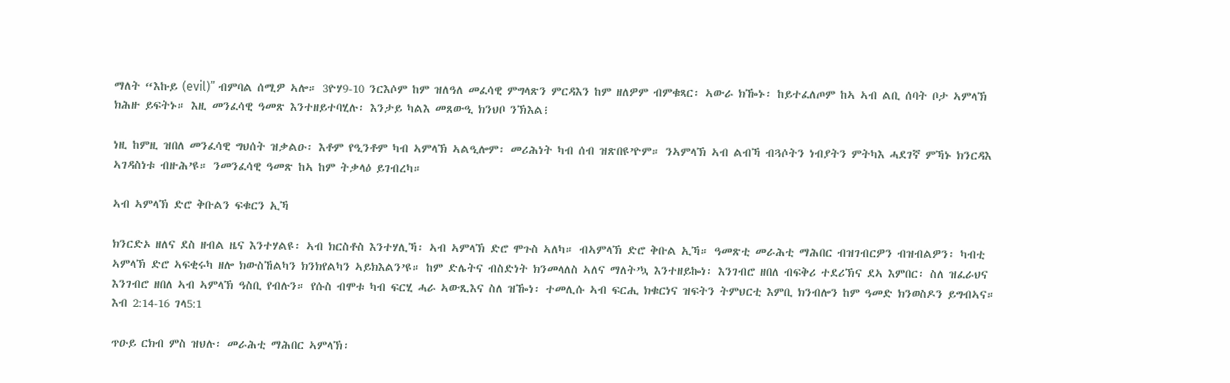ማለት “እኩይ (evil)” ብምባል ሰሚዎ ኣሎ። 3ዮሃ9-10 ንርእሶም ከም ዝለዓለ መፈሳዊ ምግላጽን ምርዳእን ከም ዘለዎም ብምቁጻር፡ ኣውራ ክዀኑ፡ ከይተፈለጦም ከኣ ኣብ ልቢ ሰባት ቦታ ኣምላኽ ክሕዙ ይፍትኑ። እዚ መንፈሳዊ ዓመጽ እንተዘይተባሂሉ፡ እንታይ ካልእ መጸውዒ ክንህቦ ንኽእል፧

ነዚ ከምዚ ዝበለ መንፈሳዊ ግህሰት ዝቃልዑ፡ እቶም የዒንቶም ካብ ኣምላኽ ኣልዒሎም፡ መሪሕነት ካብ ሰብ ዝጽበዩ’ዮም። ንኣምላኽ ኣብ ልብኻ ብጓሶትን ነብያትን ምትካእ ሓደገኛ ምኻኑ ክንርዳእ ኣገዳስነቱ ብዙሕ’ዩ። ንመንፈሳዊ ዓመጽ ከኣ ከም ትቃላዕ ይገብረካ።

ኣብ ኣምላኽ ድሮ ቅቡልን ፍቁርን ኢኻ

ክንርድኦ ዘለና ደስ ዘብል ዜና እንተሃልዩ፡ ኣብ ክርስቶስ እንተሃሊኻ፡ ኣብ ኣምላኽ ድሮ ሞጉስ ኣለካ። ብኣምላኽ ድሮ ቅቡል ኢኻ። ዓመጽቲ መራሕቲ ማሕበር ብዝገብርዎን ብዝብልዎን፡ ካብቲ ኣምላኽ ድሮ ኣፍቂሩካ ዘሎ ክውስኸልካን ክንክየልካን ኣይክእልን’ዩ። ከም ድሌትና ብስድነት ክንመላለስ ኣለና ማለት’ኳ እንተዘይኰነ፡ እንገብሮ ዘበለ ብፍቅሪ ተደሪኽና ደኣ እምበር፡ ስለ ዝፈራህና እንገብሮ ዘበለ ኣብ ኣምላኽ ዓስቢ የብሉን። የሱስ ብሞቱ ካብ ፍርሂ ሓራ ኣውጺእና ስለ ዝዀነ፡ ተመሊሱ ኣብ ፍርሒ ክቁርነና ዝፍትን ትምህርቲ እምቢ ክንብሎን ከም ዓመድ ክንወስዶን ይግብኣና። እብ 2:14-16 ገላ5:1

ጥዑይ ርክብ ምስ ዝህሉ፡ መራሕቲ ማሕበር ኣምላኽ፡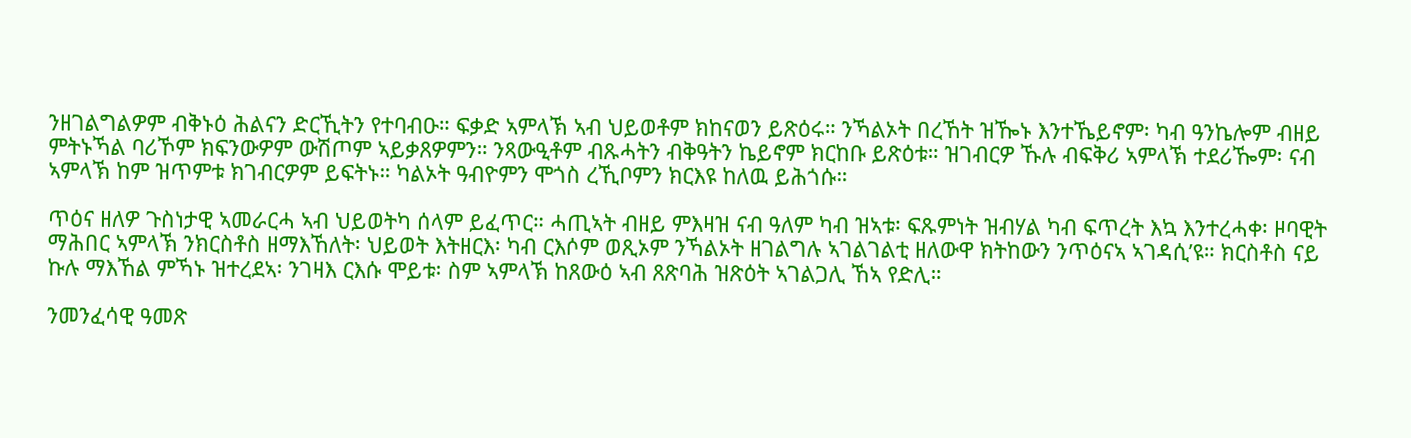ንዘገልግልዎም ብቅኑዕ ሕልናን ድርኺትን የተባብዑ። ፍቃድ ኣምላኽ ኣብ ህይወቶም ክከናወን ይጽዕሩ። ንኻልኦት በረኸት ዝዀኑ እንተኼይኖም፡ ካብ ዓንኬሎም ብዘይ ምትኑኻል ባሪኾም ክፍንውዎም ውሽጦም ኣይቃጸዎምን። ንጻውዒቶም ብጹሓትን ብቅዓትን ኬይኖም ክርከቡ ይጽዕቱ። ዝገብርዎ ኹሉ ብፍቅሪ ኣምላኽ ተደሪዀም፡ ናብ ኣምላኽ ከም ዝጥምቱ ክገብርዎም ይፍትኑ። ካልኦት ዓብዮምን ሞጎስ ረኺቦምን ክርእዩ ከለዉ ይሕጎሱ።

ጥዕና ዘለዎ ጉስነታዊ ኣመራርሓ ኣብ ህይወትካ ሰላም ይፈጥር። ሓጢኣት ብዘይ ምእዛዝ ናብ ዓለም ካብ ዝኣቱ፡ ፍጹምነት ዝብሃል ካብ ፍጥረት እኳ እንተረሓቀ፡ ዞባዊት ማሕበር ኣምላኽ ንክርስቶስ ዘማእኸለት፡ ህይወት እትዘርእ፡ ካብ ርእሶም ወጺኦም ንኻልኦት ዘገልግሉ ኣገልገልቲ ዘለውዋ ክትከውን ንጥዕናኣ ኣገዳሲ’ዩ። ክርስቶስ ናይ ኩሉ ማእኸል ምኻኑ ዝተረደኣ፡ ንገዛእ ርእሱ ሞይቱ፡ ስም ኣምላኽ ከጸውዕ ኣብ ጸጽባሕ ዝጽዕት ኣገልጋሊ ኸኣ የድሊ።

ንመንፈሳዊ ዓመጽ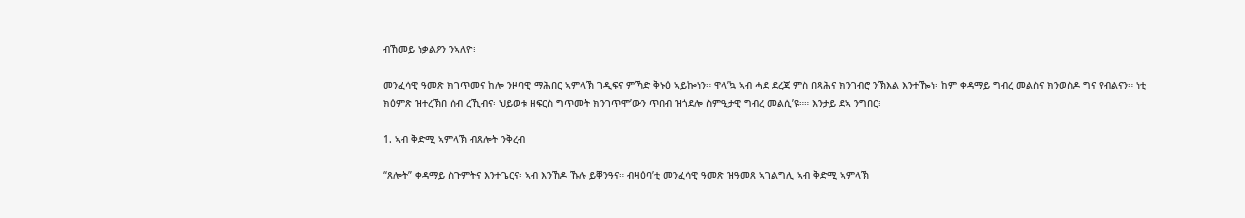ብኸመይ ነቃልዖን ንኣለዮ፧

መንፈሳዊ ዓመጽ ክገጥመና ከሎ ንዞባዊ ማሕበር ኣምላኽ ገዲፍና ምኻድ ቅኑዕ ኣይኰነን። ዋላ’ኳ ኣብ ሓደ ደረጃ ምስ በጻሕና ክንገብሮ ንኽእል እንተዀነ፡ ከም ቀዳማይ ግብረ መልስና ክንወስዶ ግና የብልናን። ነቲ ክዕምጽ ዝተረኽበ ሰብ ረኺብና፡ ህይወቱ ዘፍርስ ግጥመት ክንገጥሞ’ውን ጥበብ ዝጎደሎ ስምዒታዊ ግብረ መልሲ’ዩ።። እንታይ ደኣ ንግበር፧

1. ኣብ ቅድሚ ኣምላኽ ብጸሎት ንቅረብ

“ጸሎት” ቀዳማይ ስጉምትና እንተጌርና፡ ኣብ እንኸዶ ኹሉ ይቐንዓና። ብዛዕባ’ቲ መንፈሳዊ ዓመጽ ዝዓመጸ ኣገልግሊ ኣብ ቅድሚ ኣምላኽ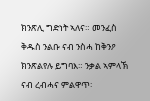ክንጽሊ ግድነት ኣለና። መንፈስ ቅዱስ ንልቡ ናብ ንስሓ ከቅንዖ ክንጽልየሉ ይግባእ። ንቃል ኣምላኽ ናብ ረብሓና ምልዋጥ፡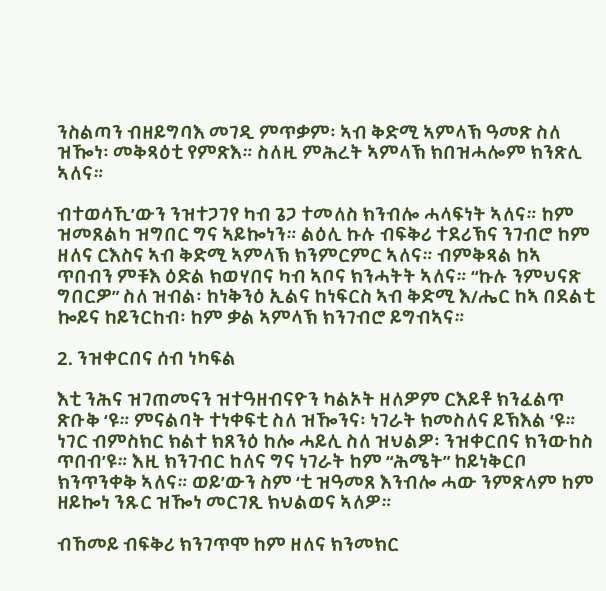ንስልጣን ብዘይግባእ መገዲ ምጥቃም፡ ኣብ ቅድሚ ኣምላኽ ዓመጽ ስለ ዝዀነ፡ መቅጻዕቲ የምጽእ። ስለዚ ምሕረት ኣምላኽ ክበዝሓሎም ክንጽሊ ኣለና።

ብተወሳኺ’ውን ንዝተጋገየ ካብ ጌጋ ተመለስ ክንብሎ ሓላፍነት ኣለና። ከም ዝመጸልካ ዝግበር ግና ኣይኰነን። ልዕሊ ኩሉ ብፍቅሪ ተደሪኽና ንገብሮ ከም ዘለና ርእስና ኣብ ቅድሚ ኣምላኽ ክንምርምር ኣለና። ብምቅጻል ከኣ ጥበብን ምቹእ ዕድል ክወሃበና ካብ ኣቦና ክንሓትት ኣለና። “ኩሉ ንምህናጽ ግበርዎ” ስለ ዝብል፡ ከነቅንዕ ኢልና ከነፍርስ ኣብ ቅድሚ እ/ሔር ከኣ በደልቲ ኰይና ከይንርከብ፡ ከም ቃል ኣምላኽ ክንገብሮ ይግብኣና።

2. ንዝቀርበና ሰብ ነካፍል

እቲ ንሕና ዝገጠመናን ዝተዓዘብናዮን ካልኦት ዘለዎም ርእይቶ ክንፈልጥ ጽቡቅ ‘ዩ። ምናልባት ተነቀፍቲ ስለ ዝዀንና፡ ነገራት ክመስለና ይኽእል ‘ዩ። ነገር ብምስክር ክልተ ክጸንዕ ከሎ ሓይሊ ስለ ዝህልዎ፡ ንዝቀርበና ክንውከስ ጥበብ’ዩ። እዚ ክንገብር ከለና ግና ነገራት ከም “ሕሜት” ከይነቅርቦ ክንጥንቀቅ ኣለና። ወይ’ውን ስም ‘ቲ ዝዓመጸ እንብሎ ሓው ንምጽላም ከም ዘይኰነ ንጹር ዝዀነ መርገጺ ክህልወና ኣለዎ።

ብኸመይ ብፍቅሪ ክንገጥሞ ከም ዘለና ክንመክር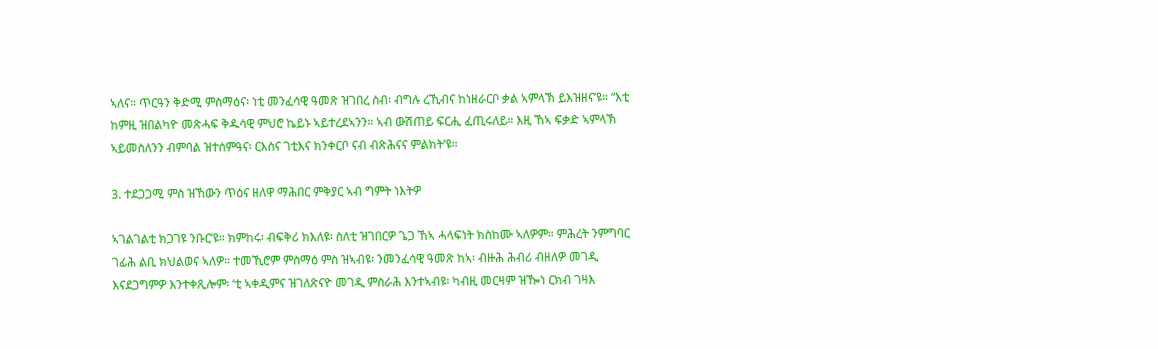ኣለና። ጥርዓን ቅድሚ ምስማዕና፡ ነቲ መንፈሳዊ ዓመጽ ዝገበረ ሰብ፡ ብግሉ ረኺብና ከነዘራርቦ ቃል ኣምላኽ ይእዝዘና’ዩ። “እቲ ከምዚ ዝበልካዮ መጽሓፍ ቅዱሳዊ ምህሮ ኬይኑ ኣይተረደኣንን። ኣብ ውሽጠይ ፍርሒ ፈጢሩለይ። እዚ ኸኣ ፍቃድ ኣምላኽ ኣይመስለንን ብምባል ዝተሰምዓና፡ ርእስና ገቲእና ክንቀርቦ ናብ ብጽሕናና ምልክት’ዩ።

3. ተደጋጋሚ ምስ ዝኸውን ጥዕና ዘለዋ ማሕበር ምቅያር ኣብ ግምት ነእትዎ

ኣገልገልቲ ክጋገዩ ንቡር’ዩ። ክምከሩ፡ ብፍቅሪ ክእለዩ፡ ስለቲ ዝገበርዎ ጌጋ ኸኣ ሓላፍነት ክስከሙ ኣለዎም። ምሕረት ንምግባር ገፊሕ ልቢ ክህልወና ኣለዎ። ተመኺሮም ምስማዕ ምስ ዝኣብዩ፡ ንመንፈሳዊ ዓመጽ ከኣ፡ ብዙሕ ሕብሪ ብዘለዎ መገዲ እናደጋግምዎ እንተቀጺሎም፡ ‘ቲ ኣቀዲምና ዝገለጽናዮ መገዲ ምስራሕ እንተኣብዩ፡ ካብዚ መርዛም ዝዀነ ርክብ ገዛእ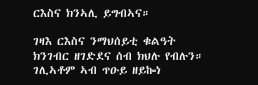ርእስና ክንኣሊ ይግብኣና።

ገዛእ ርእስና ንማህሰይቲ ቁልዓት ክንገብር ዘገድደና ሰብ ክህሉ የብሉን። ገሊኣቶም ኣብ ጥዑይ ዘይኰነ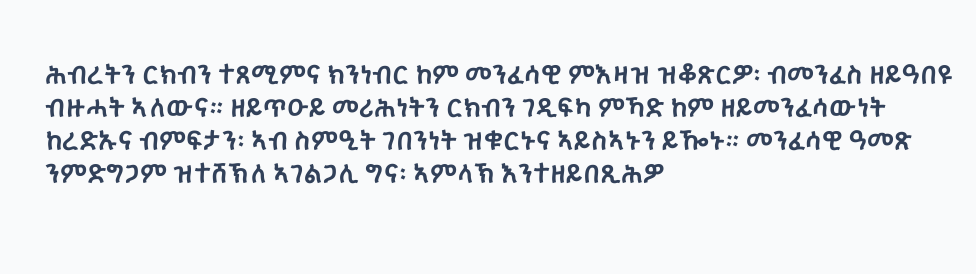ሕብረትን ርክብን ተጸሚምና ክንነብር ከም መንፈሳዊ ምእዛዝ ዝቆጽርዎ፡ ብመንፈስ ዘይዓበዩ ብዙሓት ኣለውና። ዘይጥዑይ መሪሕነትን ርክብን ገዲፍካ ምኻድ ከም ዘይመንፈሳውነት ከረድኡና ብምፍታን፡ ኣብ ስምዒት ገበንነት ዝቁርኑና ኣይስኣኑን ይዀኑ። መንፈሳዊ ዓመጽ ንምድግጋም ዝተሸኽለ ኣገልጋሊ ግና፡ ኣምላኽ እንተዘይበጺሕዎ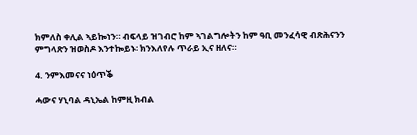ክምለስ ቀሊል ኣይኰነን። ብፍላይ ዝገብሮ ከም ኣገልግሎትን ከም ዓቢ መንፈሳዊ ብጽሕናንን ምግላጽን ዝወስዶ እንተኰይኑ፡ ክንእለየሉ ጥራይ ኢና ዘለና።

4. ንምእመናና ነዕጥቕ

ሓውና ሃኒባል ዳኒኤል ከምዚ ክብል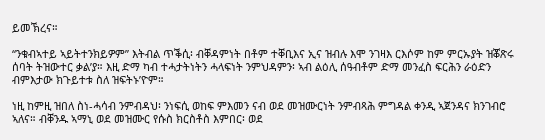ይመኽረና።

“ንቁብኣተይ ኣይትተንክይዎም” እትብል ጥቕሲ፡ ብቐዳምነት በቶም ተቐቢእና ኢና ዝብሉ እሞ ንገዛእ ርእሶም ከም ምርኡያት ዝቖጽሩ ሰባት ትዝውተር ቃል’ያ። እዚ ድማ ካብ ተሓታትነትን ሓላፍነት ንምህዳምን፡ ኣብ ልዕሊ ሰዓብቶም ድማ መንፈስ ፍርሕን ራዕድን ብምእታው ክጉይተቱ ስለ ዝፍትኑ’ዮም።

ነዚ ከምዚ ዝበለ ስነ-ሓሳብ ንምብዳህ፡ ንነፍሲ ወከፍ ምእመን ናብ ወደ መዝሙርነት ንምብጻሕ ምግዳል ቀንዲ ኣጀንዳና ክንገብሮ ኣለና። ብቐንዱ ኣማኒ ወደ መዝሙር የሱስ ክርስቶስ እምበር፡ ወደ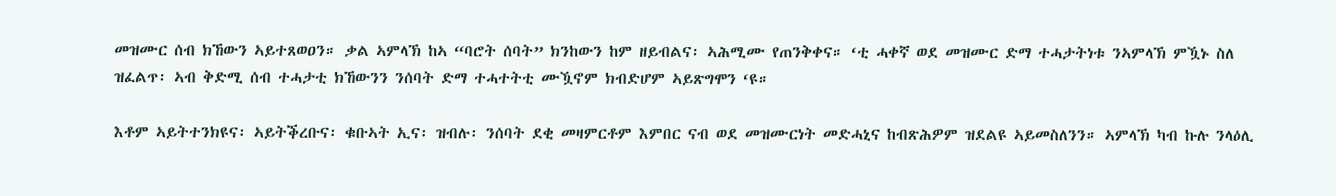መዝሙር ሰብ ክኸውን ኣይተጸወዐን። ቃል ኣምላኽ ከኣ “ባሮት ሰባት” ክንከውን ከም ዘይብልና፡ ኣሕሚሙ የጠንቅቀና። ‘ቲ ሓቀኛ ወደ መዝሙር ድማ ተሓታትነቱ ንኣምላኽ ምዃኑ ስለ ዝፈልጥ፡ ኣብ ቅድሚ ሰብ ተሓታቲ ክኸውንን ንሰባት ድማ ተሓተትቲ ሙዃኖም ክብድሆም ኣይጽግሞን ‘ዩ።

እቶም ኣይትተንክዩና፡ ኣይትቕረቡና፡ ቁቡኣት ኢና፡ ዝብሉ፡ ንሰባት ደቂ መዛምርቶም እምበር ናብ ወደ መዝሙርነት መድሓኒና ከብጽሕዎም ዝደልዩ ኣይመስለንን። ኣምላኽ ካብ ኩሉ ንላዕሊ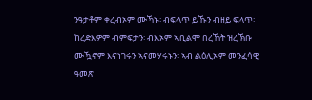ንዓታቶም ቀረብኦም ሙኻኑ፡ ብፍላጥ ይኹን ብዘይ ፍላጥ፡ ከረድእዎም ብምፍታን፡ ብእኦም ኣቢልሞ በረኸት ዝረኽቡ ሙዃኖም እናነገሩን ኣናመሃሩኑን፡ ኣብ ልዕሊኦም መንፈሳዊ ዓመጽ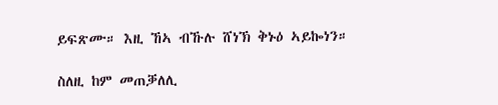ይፍጽሙ። እዚ ኸኣ ብኹሉ ሸነኽ ቅኑዕ ኣይኰነን።

ስለዚ ከም መጠቓለሊ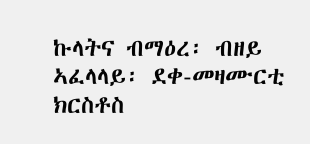ኩላትና ብማዕረ፡ ብዘይ ኣፈላላይ፡ ደቀ-መዛሙርቲ ክርስቶስ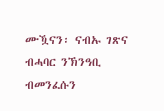ሙዃናን፡ ናብኡ ገጽና ብሓባር ንኽንዓቢ ብመንፈሱን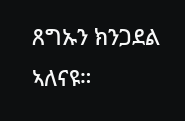ጸግኡን ክንጋደል ኣለናዩ።